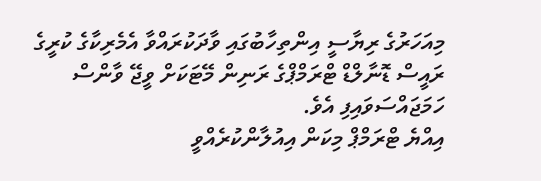މިއަހަރުގެ ރިޔާސީ އިންތިހާބުގައި ވާދަކުރައްވާ އެމެރިކާގެ ކުރީގެ ރައީސް ޑޮނާލްޑް ޓްރަމްޕްގެ ރަނިން މޭޓަކަށް ވީޖޭ ވާންސް ހަމަޖައްސަވައިފި އެވެ.
އިއްޔެ ޓްރަމްޕް މިކަން އިއުލާންކުރެއްވީ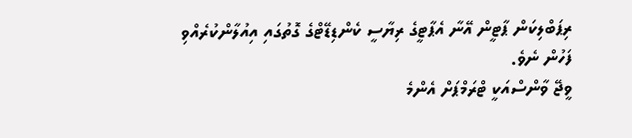ރިޕަބްލިކަން ޕާޓީން އޭނާ އެޕާޓީގެ ރިޔާސީ ކެންޑިޑޭޓްގެ ގޮތުގައި އިއުލާންކުރެއްވި ފަހުން ނެވެ.
ވީޖޭ ވާންސްއަކީ ޓްރަމްޕަށް އެންމެ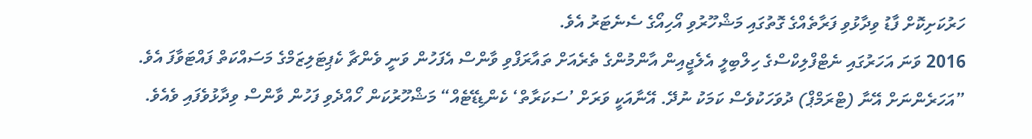ހަރުކަށިކޮށް ފާޑު ވިދާޅުވި ފަރާތެއްގެ ގޮތުގައި މަޝްހޫރުވި އޯހިއޯގެ ސެނެޓަރު އެވެ.
2016 ވަނަ އަހަރުގައި ނެޓްފްލިކްސްގެ ހިލްބިލީ އެލެޖީއިން އާންމުންގެ ތެރެއަށް ތައާރަފްވި ވާންސް އެފަހުން ވަނީ ވެންޗާ ކެޕިޓަލިޒަމްގެ މަސައްކަތް ފައްޓަވާފަ އެވެ.
”އަހަރެންނަށް އޭނާ (ޓްރަމްޕް) ދުވަހަކުވެސް ކަމަކު ނުދޭ. އޭނާއަކީ ވަރަށް ’ސަކަރާތް‘ ކެންޑިޑޭޓެއް“ މަޝްހޫރުކަން ހޯއްދެވި ފަހުން ވާންސް ވިދާޅުވެފައި ވެއެވެ.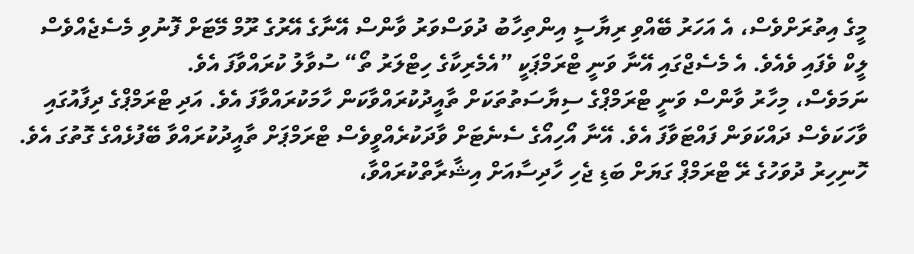މީގެ އިތުރަށްވެސް، އެ އަހަރު ބޭއްވި ރިޔާސީ އިންތިހާބު ދުވަސްވަރު ވާންސް އޭނާގެ އޭރުގެ ރޫމް މޭޓަށް ފޮނުވި މެސެޖެއްވެސް ލީކް ވެފައި ވެއެވެ. އެ މެސެޖްގައި އޭނާ ވަނީ ޓްރަމްޕަކީ ”އެމެރިކާގެ ހިޓްލަރު ތޯ“ ސުވާލު ކުރައްވާފަ އެވެ.
ނަމަވެސް، މިހާރު ވާންސް ވަނީ ޓްރަމްޕްގެ ސިޔާސަތުތަކަށް ތާއީދުކުރައްވާކަން ހާމަކުރައްވާފަ އެވެ. އަދި ޓްރަމްޕްގެ ދިފާއުގައި ވާހަކަވެސް ދައްކަވަން ފައްޓަވާފަ އެވެ. އޭނާ އޯހިއޯގެ ސެނެޓަށް ވާދަކުރެއްވީވެސް ޓްރަމްޕަށް ތާއީދުކުރައްވާ ބޭފުޅެއްގެ ގޮތުގަ އެވެ.
ހޮނިހިރު ދުވަހުގެ ރޭ ޓްރަމްޕް ގަޔަށް ބަޑި ޖެހި ހާދިސާއަށް އިޝާރާތްކުރައްވާ،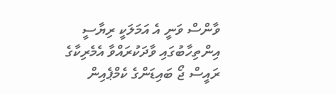ވާންސް ވަނީ އެ އަމަލަކީ ރިޔާސީ އިންތިހާބުގައި ވާދަކުރައްވާ އެމެރިކާގެ ރައީސް ޖޯ ބައިޑަންގެ ކެމްޕެއިން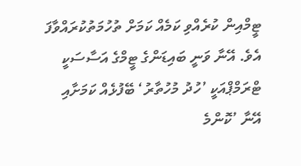ޓީމްއިން ކުރެއްވި ކަމެއް ކަމަށް ތުހުމަތުކުރައްވާފަ އެވެ. އޭނާ ވަނީ ބައިޑަންގެ ޓީމްގެ އަސާސަކީ ޓްރަމްޕްއަކީ ’ހުދު މުހުތާރު‘ ބޭފުޅެއް ކަމަށާއި އޭނާ ’ކޮންމެ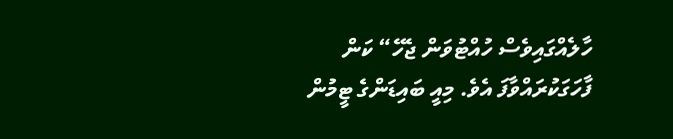ހާލެއްގައިވެސް ހުއްޓުވަން ޖެހޭ“ ކަން ފާހަގަކުރައްވާފަ އެވެ. މިއީ ބައިޑަންގެ ޓީމުން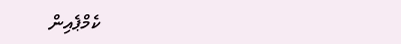ކެމްޕެއިން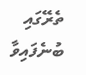ތެރޭގައި ބުނެފައިވާ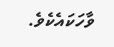ވާހަކައެކެވެ.